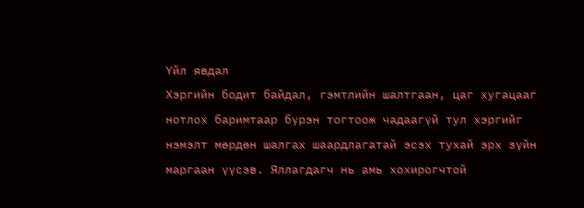Үйл явдал
Хэргийн бодит байдал, гэмтлийн шалтгаан, цаг хугацааг нотлох баримтаар бүрэн тогтоож чадаагүй тул хэргийг нэмэлт мөрдөн шалгах шаардлагатай эсэх тухай эрх зүйн маргаан үүсэв. Яллагдагч нь амь хохирогчтой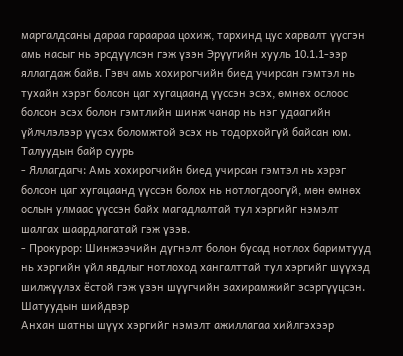маргалдсаны дараа гараараа цохиж, тархинд цус харвалт үүсгэн амь насыг нь эрсдүүлсэн гэж үзэн Эрүүгийн хууль 10.1.1-ээр яллагдаж байв. Гэвч амь хохирогчийн биед учирсан гэмтэл нь тухайн хэрэг болсон цаг хугацаанд үүссэн эсэх, өмнөх ослоос болсон эсэх болон гэмтлийн шинж чанар нь нэг удаагийн үйлчлэлээр үүсэх боломжтой эсэх нь тодорхойгүй байсан юм.
Талуудын байр суурь
- Яллагдагч: Амь хохирогчийн биед учирсан гэмтэл нь хэрэг болсон цаг хугацаанд үүссэн болох нь нотлогдоогүй, мөн өмнөх ослын улмаас үүссэн байх магадлалтай тул хэргийг нэмэлт шалгах шаардлагатай гэж үзэв.
- Прокурор: Шинжээчийн дүгнэлт болон бусад нотлох баримтууд нь хэргийн үйл явдлыг нотлоход хангалттай тул хэргийг шүүхэд шилжүүлэх ёстой гэж үзэн шүүгчийн захирамжийг эсэргүүцсэн.
Шатуудын шийдвэр
Анхан шатны шүүх хэргийг нэмэлт ажиллагаа хийлгэхээр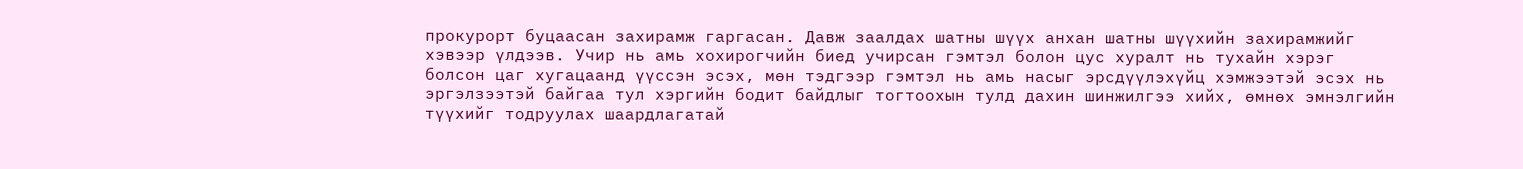прокурорт буцаасан захирамж гаргасан. Давж заалдах шатны шүүх анхан шатны шүүхийн захирамжийг хэвээр үлдээв. Учир нь амь хохирогчийн биед учирсан гэмтэл болон цус хуралт нь тухайн хэрэг болсон цаг хугацаанд үүссэн эсэх, мөн тэдгээр гэмтэл нь амь насыг эрсдүүлэхүйц хэмжээтэй эсэх нь эргэлзээтэй байгаа тул хэргийн бодит байдлыг тогтоохын тулд дахин шинжилгээ хийх, өмнөх эмнэлгийн түүхийг тодруулах шаардлагатай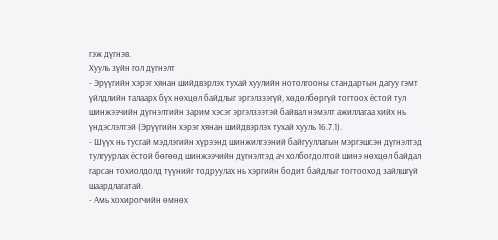гэж дүгнэв.
Хууль зүйн гол дүгнэлт
- Эрүүгийн хэрэг хянан шийдвэрлэх тухай хуулийн нотолгооны стандартын дагуу гэмт үйлдлийн талаарх бүх нөхцөл байдлыг эргэлзээгүй, хөдөлбөргүй тогтоох ёстой тул шинжээчийн дүгнэлтийн зарим хэсэг эргэлзээтэй байвал нэмэлт ажиллагаа хийх нь үндэслэлтэй (Эрүүгийн хэрэг хянан шийдвэрлэх тухай хууль 16.7.1).
- Шүүх нь тусгай мэдлэгийн хүрээнд шинжилгээний байгууллагын мэргэшсэн дүгнэлтэд тулгуурлах ёстой бөгөөд шинжээчийн дүгнэлтэд ач холбогдолтой шинэ нөхцөл байдал гарсан тохиолдолд түүнийг тодруулах нь хэргийн бодит байдлыг тогтооход зайлшгүй шаардлагатай.
- Амь хохирогчийн өмнөх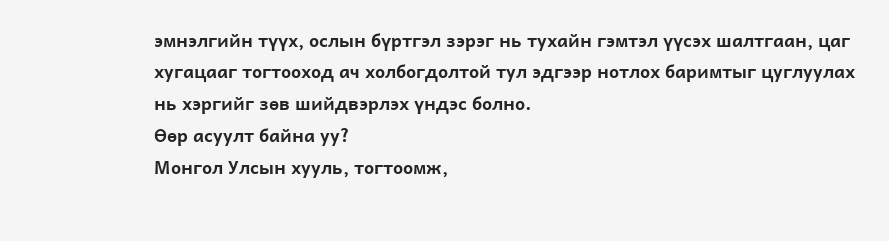эмнэлгийн түүх, ослын бүртгэл зэрэг нь тухайн гэмтэл үүсэх шалтгаан, цаг хугацааг тогтооход ач холбогдолтой тул эдгээр нотлох баримтыг цуглуулах нь хэргийг зөв шийдвэрлэх үндэс болно.
Өөр асуулт байна уу?
Монгол Улсын хууль, тогтоомж,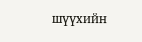шүүхийн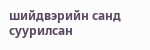шийдвэрийн санд суурилсан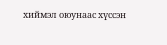хиймэл оюунаас хүссэн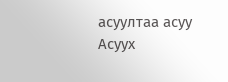асуултаа асуу
Асуух